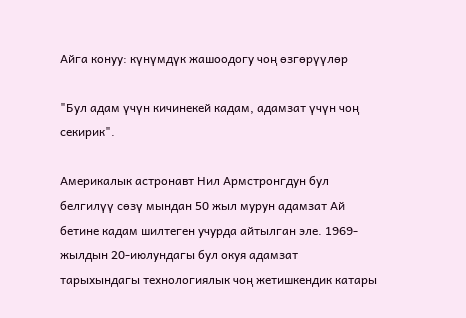Айга конуу: күнүмдүк жашоодогу чоң өзгөрүүлөр

"Бул адам үчүн кичинекей кадам, адамзат үчүн чоң секирик".

Америкалык астронавт Нил Армстронгдун бул белгилүү сөзү мындан 50 жыл мурун адамзат Ай бетине кадам шилтеген учурда айтылган эле. 1969-жылдын 20-июлундагы бул окуя адамзат тарыхындагы технологиялык чоң жетишкендик катары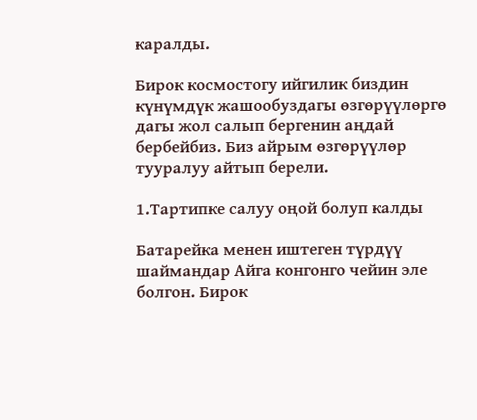каралды.

Бирок космостогу ийгилик биздин күнүмдүк жашообуздагы өзгөрүүлөргө дагы жол салып бергенин аңдай бербейбиз. Биз айрым өзгөрүүлөр тууралуу айтып берели.

1.Тартипке салуу оңой болуп калды

Батарейка менен иштеген түрдүү шаймандар Айга конгонго чейин эле болгон. Бирок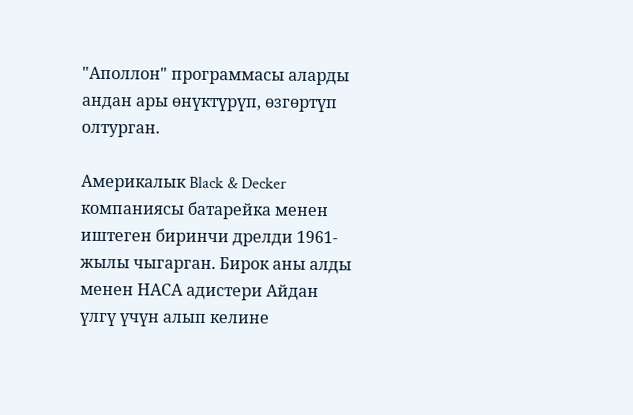"Аполлон" программасы аларды андан ары өнүктүрүп, өзгөртүп олтурган.

Америкалык Black & Decker компаниясы батарейка менен иштеген биринчи дрелди 1961-жылы чыгарган. Бирок аны алды менен НАСА адистери Айдан үлгү үчүн алып келине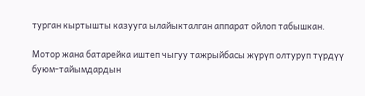турган кыртышты казууга ылайыкталган аппарат ойлоп табышкан.

Мотор жана батарейка иштеп чыгуу тажрыйбасы жүрүп олтуруп түрдүү буюм-тайымдардын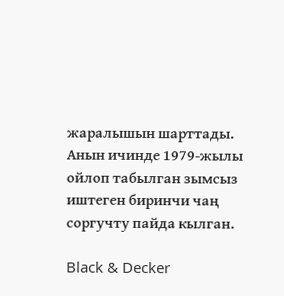жаралышын шарттады. Анын ичинде 1979-жылы ойлоп табылган зымсыз иштеген биринчи чаң соргучту пайда кылган.

Black & Decker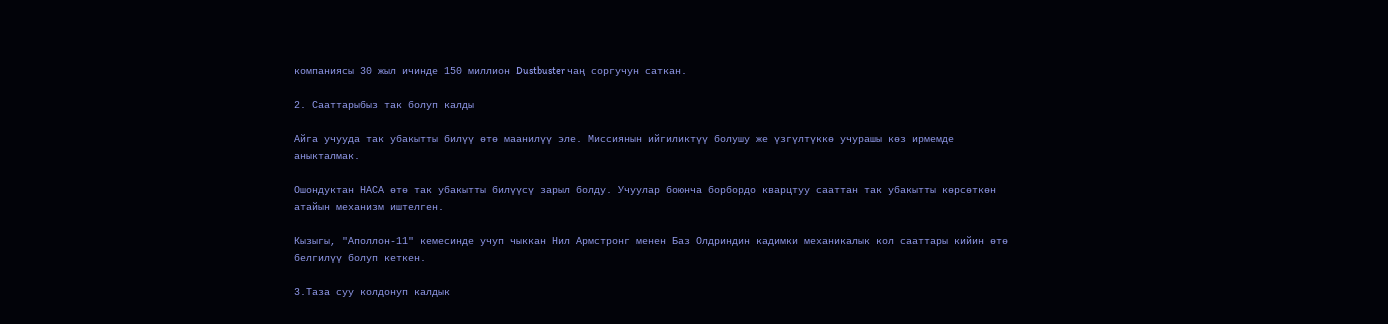компаниясы 30 жыл ичинде 150 миллион Dustbuster чаң соргучун саткан.

2. Сааттарыбыз так болуп калды

Айга учууда так убакытты билүү өтө маанилүү эле. Миссиянын ийгиликтүү болушу же үзгүлтүккө учурашы көз ирмемде аныкталмак.

Ошондуктан НАСА өтө так убакытты билүүсү зарыл болду. Учуулар боюнча борбордо кварцтуу сааттан так убакытты көрсөткөн атайын механизм иштелген.

Кызыгы, "Аполлон-11" кемесинде учуп чыккан Нил Армстронг менен Баз Олдриндин кадимки механикалык кол сааттары кийин өтө белгилүү болуп кеткен.

3.Таза суу колдонуп калдык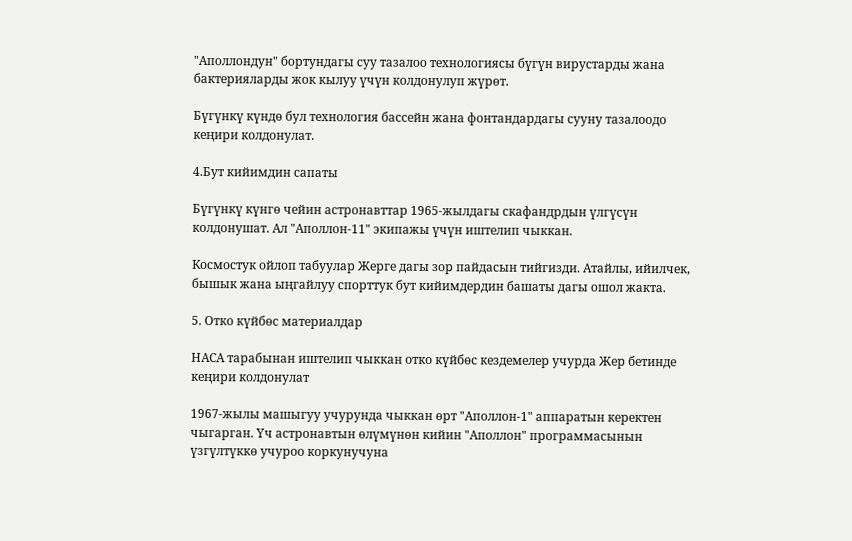"Аполлондун" бортундагы суу тазалоо технологиясы бүгүн вирустарды жана бактерияларды жок кылуу үчүн колдонулуп жүрөт.

Бүгүнкү күндө бул технология бассейн жана фонтандардагы сууну тазалоодо кеңири колдонулат.

4.Бут кийимдин сапаты

Бүгүнкү күнгө чейин астронавттар 1965-жылдагы скафандрдын үлгүсүн колдонушат. Ал "Аполлон-11" экипажы үчүн иштелип чыккан.

Космостук ойлоп табуулар Жерге дагы зор пайдасын тийгизди. Атайлы, ийилчек, бышык жана ыңгайлуу спорттук бут кийимдердин башаты дагы ошол жакта.

5. Отко күйбөс материалдар

НАСА тарабынан иштелип чыккан отко күйбөс кездемелер учурда Жер бетинде кеңири колдонулат

1967-жылы машыгуу учурунда чыккан өрт "Аполлон-1" аппаратын керектен чыгарган. Үч астронавтын өлүмүнөн кийин "Аполлон" программасынын үзгүлтүккө учуроо коркунучуна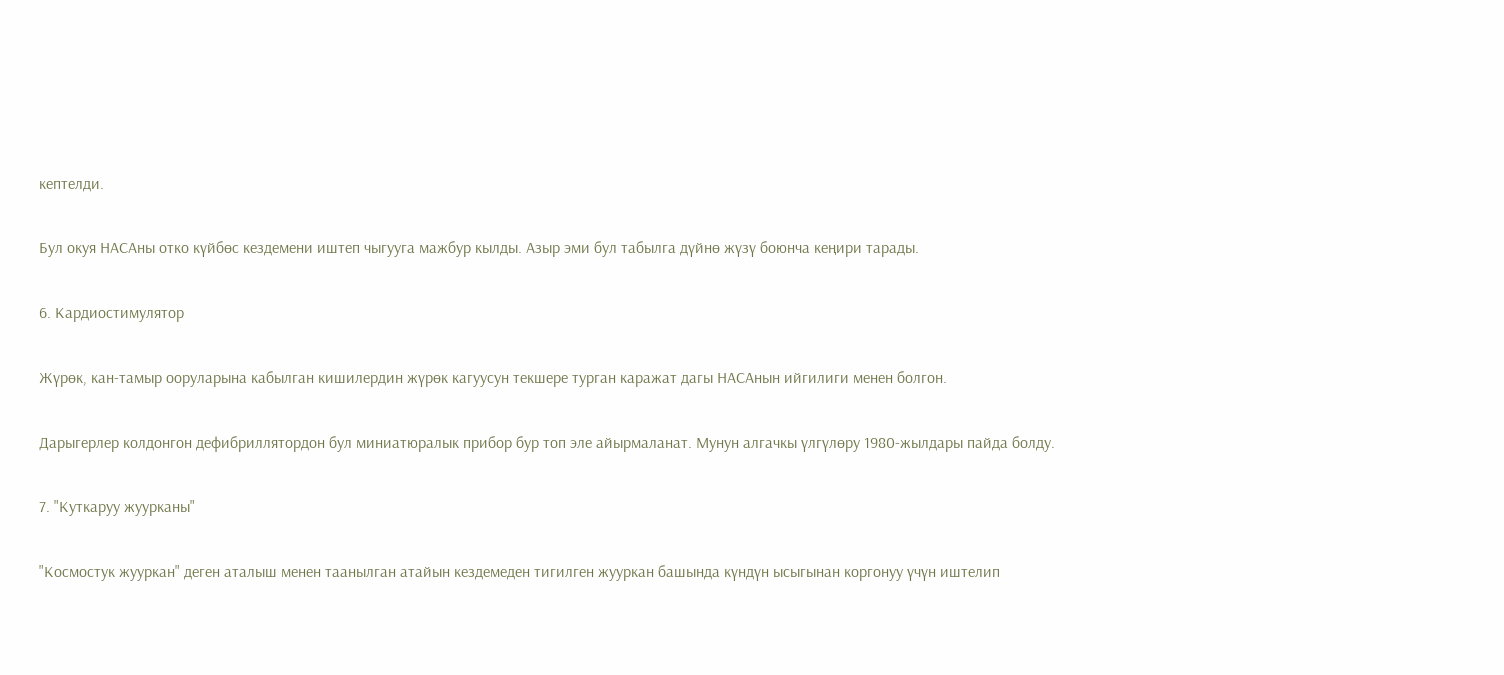кептелди.

Бул окуя НАСАны отко күйбөс кездемени иштеп чыгууга мажбур кылды. Азыр эми бул табылга дүйнө жүзү боюнча кеңири тарады.

6. Кардиостимулятор

Жүрөк, кан-тамыр ооруларына кабылган кишилердин жүрөк кагуусун текшере турган каражат дагы НАСАнын ийгилиги менен болгон.

Дарыгерлер колдонгон дефибриллятордон бул миниатюралык прибор бур топ эле айырмаланат. Мунун алгачкы үлгүлөру 1980-жылдары пайда болду.

7. "Куткаруу жуурканы"

"Космостук жууркан" деген аталыш менен таанылган атайын кездемеден тигилген жууркан башында күндүн ысыгынан коргонуу үчүн иштелип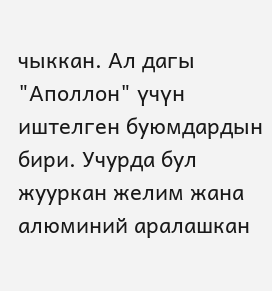чыккан. Ал дагы "Аполлон" үчүн иштелген буюмдардын бири. Учурда бул жууркан желим жана алюминий аралашкан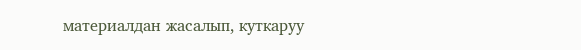материалдан жасалып, куткаруу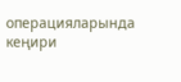операцияларында кеңири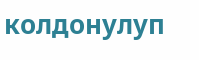колдонулуп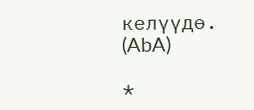келүүдө. (AbA)

*